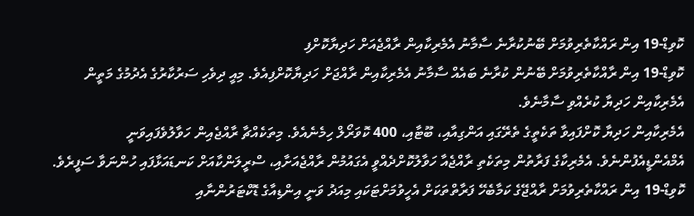ކޮވިޑް-19 އިން ރައްކާތެރިވުމަށް ބޭނުކުރާނެ ސާމާނު އެމެރިކާއިން ރާއްޖެއަށް ހަދިޔާކޮށްފި
ކޮވިޑް-19 އިން ރާއްކާތެރިވުމަށް ބޭނުން ކުރާނެ ބައެއް ސާމާނު އެމެރިކާއިން ރާއްޖަށް ހަދިޔާކޮށްފިއެވެ. މިއީ ދިވެހި ސަރުކާރުގެ އެދުމުގެ މަތީން އެމެރިކާއިން ހަދިޔާ ކުރެއްވި ސާމާނެވެ.
އެމެރިކާއިން ހަދިޔާ ކޮށްފައިވާ ތަކެތީގެ ތެރޭގައި އަންގިއާއި، ބޫޓާއި، 400 ކޮވަރޯލް ހިމެނެއެވެ. މިތަކެއްޗާ ރާއްޖެއިން ހަވާލުވެފައިވަނީ އެމްއެންޑީއެފުންނެވެ. އެމެރިކާގެ ފަރާތުން މިތަކެތި ރާއްޖެއާ ހަވާލުކޮށްދެއްވީ އެގައުމުން ރާއްޖެއަށާއި، ސްރީލަންކާއަށް ކަނޑައަޅާފައި ހުންނަވާ ސަފީރެވެ.
ކޮވިޑް-19 އިން ރައްކާތެރިވުމަށް ރާއްޖޭގެ ކަމާބެހޭ ފަރާތްތަކަށް އެހީވުމަށްޓަކައި މިއަދު ވަނީ އިންޑިއާގެ ޑޮކްޓަރުންނާއި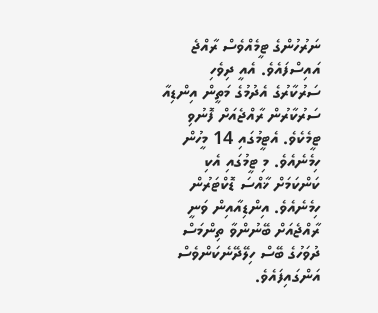ނަރުހުންގެ ޓީމެއްވެސް ރާއްޖެ އައިސްފައެވެ. އެއީ ދިވެހި ސަރުކާރުގެ އެދުމުގެ މަތީން އިންޑިއާ ސަރުކާރުން ރާއްޖެއަށް ފޮނުވި ޓީމެކެވެ. އެޓީމުގައި 14 މީހުން ހިމެނެއެވެ. މި ޓީމުގައި އެކި ކަންކަމަށް ޚާއްސަ ޑޮކްޓަރުން ހިމެނެއެވެ. އިންޑިއާއިން ވަނީ ރާއްޖެއަށް ބޭނުންވާ ތިންމަސް ދުވަހުގެ ބޭސް ހިލޭދޭނެކަންވެސް އަންގައިފައެވެ.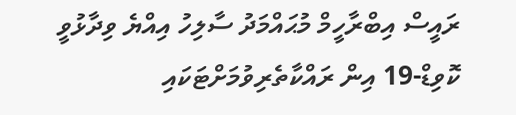ރައީސް އިބްރާހީމް މުޙައްމަދު ސާލިހު އިއްޔެ ވިދާޅުވީ ކޮވިޑް-19 އިން ރައްކާތެރިވުމަށްޓަކައި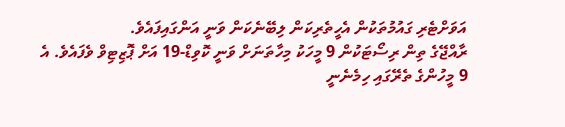އަވަށްޓެރި ގައުމުތަކުން އެހީތެރިކަން ލިބޭނެކަން ވަނީ އަންގައިފައެވެ.
ރާއްޖޭގެ ތިން ރިސޯޓަކުން 9 މީހަކު މިހާތަނަށް ވަނީ ކޮވިޑް-19 އަށް ޕޮޒިޓިވް ވެފައެވެ. އެ 9 މީހުންގެ ތެރޭގައި ހިމެނެނީ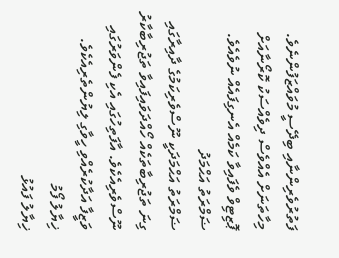ފަތުރުވެރިންނާއި ބިދޭސީ މުވައްޒަފުންނެވެ. މިހާތަނަށް އެއްވެސް ދިވެއްސަކު ކޮރޯނާއަށް ޕޮޒިޓިވް ވެފައިވާ ކަމެއް އެނގިފައެއް ނުވެއެވެ.
ޟަމްރަތު އަޙްމަދު
ޟަމްރަތު އަޙްމަދަކީ ނޫސްވެރިކަމުގެ ދާއިރާގައި ގިނަ ތަޖުރިބާތަކެއް ހޯއްދަވައިފައިވާ ތަޖުރިބާކާރު ނޫސްވެރިއެކެވެ. އާފަތިހުގައި އެކި ފެންވަރުގައި ވަޒީފާ އަދާކުރެއްވި ހީވާގި ލިޔުންތެރިއެކެވެ.
ޚިޔާލު ފޯމު
ޚިޔާލު ފައުޅު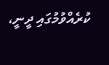ކުރެއްވުމުގައި ދީނީ،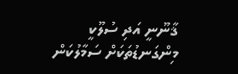ޤާނޫނީ އަދި ސުލޫކީ މިންގަނޑުތަކަށް ސަމާލުކަން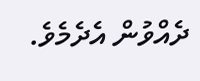ދެއްވުން އެދެމެވެ.